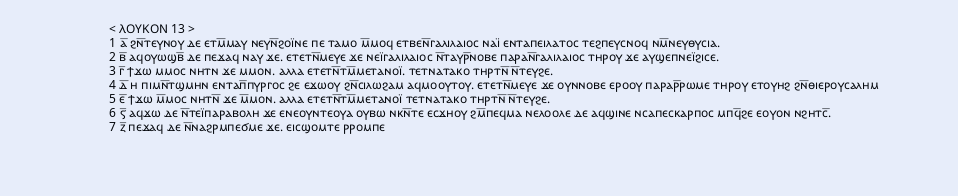< ⲖⲞⲨⲔⲞⲚ 13 >
1 ⲁ̅ ϩⲛ̅ⲧⲉⲩⲛⲟⲩ ⲇⲉ ⲉⲧⲙ̅ⲙⲁⲩ ⲛⲉⲩⲛ̅ϩⲟⲓ̈ⲛⲉ ⲡⲉ ⲧⲁⲙⲟ ⲙ̅ⲙⲟϥ ⲉⲧⲃⲉⲛ̅ⲅⲁⲗⲓⲗⲁⲓⲟⲥ ⲛⲁⲓ̈ ⲉⲛⲧⲁⲡⲉⲓⲗⲁⲧⲟⲥ ⲧⲉϩⲡⲉⲩⲥⲛⲟϥ ⲛⲙ̅ⲛⲉⲩⲑⲩⲥⲓⲁ.
2 ⲃ̅ ⲁϥⲟⲩⲱϣⲃ̅ ⲇⲉ ⲡⲉϫⲁϥ ⲛⲁⲩ ϫⲉ. ⲉⲧⲉⲧⲛ̅ⲙⲉⲩⲉ ϫⲉ ⲛⲉⲓ̈ⲅⲁⲗⲓⲗⲁⲓⲟⲥ ⲛ̅ⲧⲁⲩⲣ̅ⲛⲟⲃⲉ ⲡⲁⲣⲁⲛ̅ⲅⲁⲗⲓⲗⲁⲓⲟⲥ ⲧⲏⲣⲟⲩ ϫⲉ ⲁⲩϣⲉⲡⲛⲉⲓ̈ϩⲓⲥⲉ.
3 ⲅ̅ ϯϫⲱ ⲙⲙⲟⲥ ⲛⲏⲧⲛ ϫⲉ ⲙⲙⲟⲛ. ⲁⲗⲗⲁ ⲉⲧⲉⲧⲛ̅ⲧⲙ̅ⲙⲉⲧⲁⲛⲟⲓ̈. ⲧⲉⲧⲛⲁⲧⲁⲕⲟ ⲧⲏⲣⲧⲛ̅ ⲛ̅ⲧⲉⲩϩⲉ.
4 ⲇ̅ ⲏ ⲡⲓⲙⲛ̅ⲧϣⲙⲏⲛ ⲉⲛⲧⲁⲡ̅ⲡⲩⲣⲅⲟⲥ ϩⲉ ⲉϫⲱⲟⲩ ϩⲛ̅ⲥⲓⲗⲱϩⲁⲙ ⲁϥⲙⲟⲟⲩⲧⲟⲩ. ⲉⲧⲉⲧⲛ̅ⲙⲉⲩⲉ ϫⲉ ⲟⲩⲛⲛⲟⲃⲉ ⲉⲣⲟⲟⲩ ⲡⲁⲣⲁⲣ̅ⲣⲱⲙⲉ ⲧⲏⲣⲟⲩ ⲉⲧⲟⲩⲏϩ ϩⲛ̅ⲑⲓⲉⲣⲟⲩⲥⲁⲗⲏⲙ
5 ⲉ̅ ϯϫⲱ ⲙ̅ⲙⲟⲥ ⲛⲏⲧⲛ̅ ϫⲉ ⲙ̅ⲙⲟⲛ. ⲁⲗⲗⲁ ⲉⲧⲉⲧⲛ̅ⲧⲙ̅ⲙⲉⲧⲁⲛⲟⲓ̈ ⲧⲉⲧⲛⲁⲧⲁⲕⲟ ⲧⲏⲣⲧⲛ̅ ⲛ̅ⲧⲉⲩϩⲉ.
6 ⲋ̅ ⲁϥϫⲱ ⲇⲉ ⲛ̅ⲧⲉⲓ̈ⲡⲁⲣⲁⲃⲟⲗⲏ ϫⲉ ⲉⲛⲉⲟⲩⲛⲧⲉⲟⲩⲁ ⲟⲩⲃⲱ ⲛⲕⲛ̅ⲧⲉ ⲉⲥϫⲏⲟⲩ ϩⲙ̅ⲡⲉϥⲙⲁ ⲛⲉⲗⲟⲟⲗⲉ ⲇⲉ ⲁϥϣⲓⲛⲉ ⲛⲥⲁⲡⲉⲥⲕⲁⲣⲡⲟⲥ ⲙⲡϥ̅ϩⲉ ⲉⲟⲩⲟⲛ ⲛϩⲏⲧⲥ̅.
7 ⲍ̅ ⲡⲉϫⲁϥ ⲇⲉ ⲛ̅ⲛⲁϩⲣⲙⲡⲉϭⲙⲉ ϫⲉ. ⲉⲓⲥϣⲟⲙⲧⲉ ⲣⲣⲟⲙⲡⲉ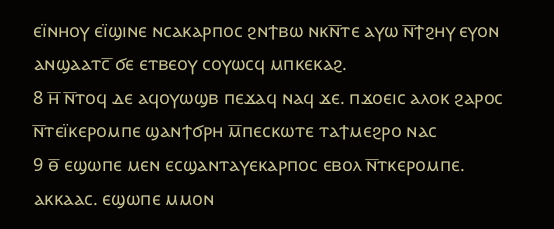ⲉⲓ̈ⲛⲏⲟⲩ ⲉⲓ̈ϣⲓⲛⲉ ⲛⲥⲁⲕⲁⲣⲡⲟⲥ ϩⲛϯⲃⲱ ⲛⲕⲛ̅ⲧⲉ ⲁⲩⲱ ⲛ̅ϯϩⲏⲩ ⲉⲩⲟⲛ ⲁⲛϣⲁⲁⲧⲥ̅ ϭⲉ ⲉⲧⲃⲉⲟⲩ ⲥⲟⲩⲱⲥϥ ⲙⲡⲕⲉⲕⲁϩ.
8 ⲏ̅ ⲛ̅ⲧⲟϥ ⲇⲉ ⲁϥⲟⲩⲱϣⲃ ⲡⲉϫⲁϥ ⲛⲁϥ ϫⲉ. ⲡϫⲟⲉⲓⲥ ⲁⲗⲟⲕ ϩⲁⲣⲟⲥ ⲛ̅ⲧⲉⲓ̈ⲕⲉⲣⲟⲙⲡⲉ ϣⲁⲛϯϭⲣⲏ ⲙ̅ⲡⲉⲥⲕⲱⲧⲉ ⲧⲁϯⲙⲉϩⲣⲟ ⲛⲁⲥ
9 ⲑ̅ ⲉϣⲱⲡⲉ ⲙⲉⲛ ⲉⲥϣⲁⲛⲧⲁⲩⲉⲕⲁⲣⲡⲟⲥ ⲉⲃⲟⲗ ⲛ̅ⲧⲕⲉⲣⲟⲙⲡⲉ. ⲁⲕⲕⲁⲁⲥ. ⲉϣⲱⲡⲉ ⲙⲙⲟⲛ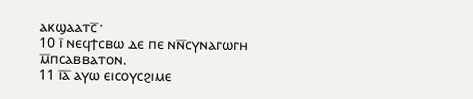ⲁⲕϣⲁⲁⲧⲥ̅·
10 ⲓ̅ ⲛⲉϥϯⲥⲃⲱ ⲇⲉ ⲡⲉ ⲛⲛ̅ⲥⲩⲛⲁⲅⲱⲅⲏ ⲙ̅ⲡⲥⲁⲃⲃⲁⲧⲟⲛ.
11 ⲓ̅ⲁ̅ ⲁⲩⲱ ⲉⲓⲥⲟⲩⲥϩⲓⲙⲉ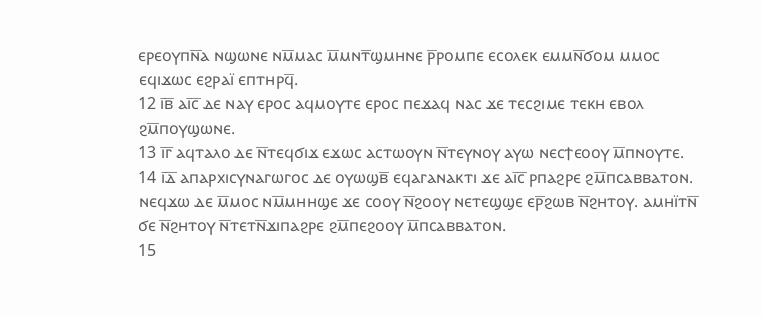ⲉⲣⲉⲟⲩⲡⲛ̅ⲁ ⲛϣⲱⲛⲉ ⲛⲙ̅ⲙⲁⲥ ⲙ̅ⲙⲛⲧ̅ϣⲙⲏⲛⲉ ⲣ̅ⲣⲟⲙⲡⲉ ⲉⲥⲟⲗⲉⲕ ⲉⲙⲙⲛ̅ϭⲟⲙ ⲙⲙⲟⲥ ⲉϥⲓϫⲱⲥ ⲉϩⲣⲁⲓ̈ ⲉⲡⲧⲏⲣϥ̅.
12 ⲓ̅ⲃ̅ ⲁⲓ̅ⲥ̅ ⲇⲉ ⲛⲁⲩ ⲉⲣⲟⲥ ⲁϥⲙⲟⲩⲧⲉ ⲉⲣⲟⲥ ⲡⲉϫⲁϥ ⲛⲁⲥ ϫⲉ ⲧⲉⲥϩⲓⲙⲉ ⲧⲉⲕⲏ ⲉⲃⲟⲗ ϩⲙ̅ⲡⲟⲩϣⲱⲛⲉ.
13 ⲓ̅ⲅ̅ ⲁϥⲧⲁⲗⲟ ⲇⲉ ⲛ̅ⲧⲉϥϭⲓϫ ⲉϫⲱⲥ ⲁⲥⲧⲱⲟⲩⲛ ⲛ̅ⲧⲉⲩⲛⲟⲩ ⲁⲩⲱ ⲛⲉⲥϯⲉⲟⲟⲩ ⲙ̅ⲡⲛⲟⲩⲧⲉ.
14 ⲓ̅ⲇ̅ ⲁⲡⲁⲣⲭⲓⲥⲩⲛⲁⲅⲱⲅⲟⲥ ⲇⲉ ⲟⲩⲱϣⲃ̅ ⲉϥⲁⲅⲁⲛⲁⲕⲧⲓ ϫⲉ ⲁⲓ̅ⲥ̅ ⲣⲡⲁϩⲣⲉ ϩⲙ̅ⲡⲥⲁⲃⲃⲁⲧⲟⲛ. ⲛⲉϥϫⲱ ⲇⲉ ⲙ̅ⲙⲟⲥ ⲛⲙ̅ⲙⲏⲏϣⲉ ϫⲉ ⲥⲟⲟⲩ ⲛ̅ϩⲟⲟⲩ ⲛⲉⲧⲉϣϣⲉ ⲉⲣ̅ϩⲱⲃ ⲛ̅ϩⲏⲧⲟⲩ. ⲁⲙⲏⲓ̈ⲧⲛ̅ ϭⲉ ⲛ̅ϩⲏⲧⲟⲩ ⲛ̅ⲧⲉⲧⲛ̅ϫⲓⲡⲁϩⲣⲉ ϩⲙ̅ⲡⲉϩⲟⲟⲩ ⲙ̅ⲡⲥⲁⲃⲃⲁⲧⲟⲛ.
15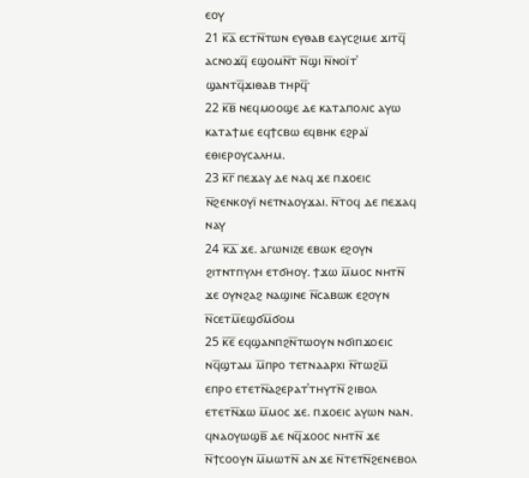ⲉⲟⲩ
21 ⲕ̅ⲁ̅ ⲉⲥⲧⲛ̅ⲧⲱⲛ ⲉⲩⲑⲁⲃ ⲉⲁⲩⲥϩⲓⲙⲉ ϫⲓⲧϥ̅ ⲁⲥⲛⲟϫϥ̅ ⲉϣⲟⲙⲛ̅ⲧ ⲛ̅ϣⲓ ⲛ̅ⲛⲟⲓ̈ⲧʾ ϣⲁⲛⲧϥ̅ϫⲓⲑⲁⲃ ⲧⲏⲣϥ̅·
22 ⲕ̅ⲃ̅ ⲛⲉϥⲙⲟⲟϣⲉ ⲇⲉ ⲕⲁⲧⲁⲡⲟⲗⲓⲥ ⲁⲩⲱ ⲕⲁⲧⲁϯⲙⲉ ⲉϥϯⲥⲃⲱ ⲉϥⲃⲏⲕ ⲉϩⲣⲁⲓ̈ ⲉⲑⲓⲉⲣⲟⲩⲥⲁⲗⲏⲙ.
23 ⲕ̅ⲅ̅ ⲡⲉϫⲁⲩ ⲇⲉ ⲛⲁϥ ϫⲉ ⲡϫⲟⲉⲓⲥ ⲛ̅ϩⲉⲛⲕⲟⲩⲓ̈ ⲛⲉⲧⲛⲁⲟⲩϫⲁⲓ. ⲛ̅ⲧⲟϥ ⲇⲉ ⲡⲉϫⲁϥ ⲛⲁⲩ
24 ⲕ̅ⲇ̅ ϫⲉ. ⲁⲅⲱⲛⲓⲍⲉ ⲉⲃⲱⲕ ⲉϩⲟⲩⲛ ϩⲓⲧⲛⲧⲡⲩⲗⲏ ⲉⲧϭⲏⲟⲩ. ϯϫⲱ ⲙ̅ⲙⲟⲥ ⲛⲏⲧⲛ̅ ϫⲉ ⲟⲩⲛϩⲁϩ ⲛⲁϣⲓⲛⲉ ⲛ̅ⲥⲁⲃⲱⲕ ⲉϩⲟⲩⲛ ⲛ̅ⲥⲉⲧⲙ̅ⲉϣϭⲙ̅ϭⲟⲙ
25 ⲕ̅ⲉ̅ ⲉϥϣⲁⲛⲡϩⲛ̅ⲧⲱⲟⲩⲛ ⲛϭⲓⲡϫⲟⲉⲓⲥ ⲛϥ̅ϣⲧⲁⲙ ⲙ̅ⲡⲣⲟ ⲧⲉⲧⲛⲁⲁⲣⲭⲓ ⲛ̅ⲧⲱϩⲙ̅ ⲉⲡⲣⲟ ⲉⲧⲉⲧⲛ̅ⲁϩⲉⲣⲁⲧʾⲧⲏⲩⲧⲛ̅ ϩⲓⲃⲟⲗ ⲉⲧⲉⲧⲛ̅ϫⲱ ⲙ̅ⲙⲟⲥ ϫⲉ. ⲡϫⲟⲉⲓⲥ ⲁⲩⲱⲛ ⲛⲁⲛ. ϥⲛⲁⲟⲩⲱϣⲃ̅ ⲇⲉ ⲛϥ̅ϫⲟⲟⲥ ⲛⲏⲧⲛ̅ ϫⲉ ⲛ̅ϯⲥⲟⲟⲩⲛ ⲙ̅ⲙⲱⲧⲛ̅ ⲁⲛ ϫⲉ ⲛ̅ⲧⲉⲧⲛ̅ϩⲉⲛⲉⲃⲟⲗ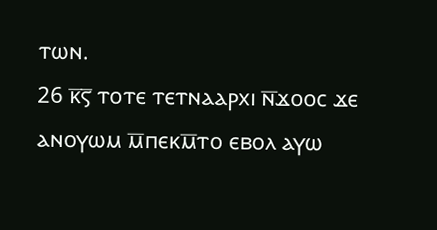ⲧⲱⲛ.
26 ⲕ̅ⲋ̅ ⲧⲟⲧⲉ ⲧⲉⲧⲛⲁⲁⲣⲭⲓ ⲛ̅ϫⲟⲟⲥ ϫⲉ ⲁⲛⲟⲩⲱⲙ ⲙ̅ⲡⲉⲕⲙ̅ⲧⲟ ⲉⲃⲟⲗ ⲁⲩⲱ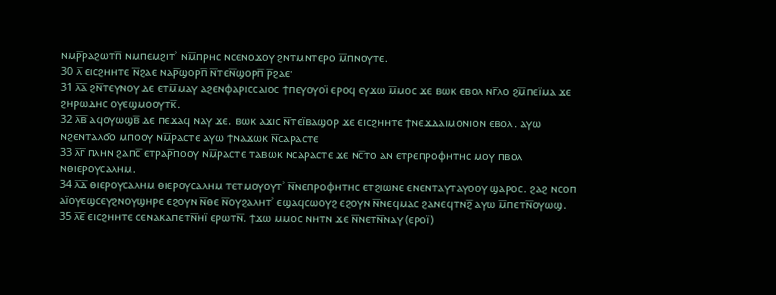ⲛⲙⲣ̅ⲣⲁϩⲱⲧⲡ̅ ⲛⲙⲡⲉⲙϩⲓⲧʾ ⲛⲙ̅ⲡⲣⲏⲥ ⲛⲥⲉⲛⲟϫⲟⲩ ϩⲛⲧⲙⲛⲧⲉⲣⲟ ⲙ̅ⲡⲛⲟⲩⲧⲉ.
30 ⲗ̅ ⲉⲓⲥϩⲏⲏⲧⲉ ⲛ̅ϩⲁⲉ ⲛⲁⲣ̅ϣⲟⲣⲡ̅ ⲛ̅ⲧⲉⲛ̅ϣⲟⲣⲡ̅ ⲣ̅ϩⲁⲉ·
31 ⲗ̅ⲁ̅ ϩⲛ̅ⲧⲉⲩⲛⲟⲩ ⲇⲉ ⲉⲧⲙ̅ⲙⲁⲩ ⲁϩⲉⲛⲫⲁⲣⲓⲥⲥⲁⲓⲟⲥ ϯⲡⲉⲩⲟⲩⲟⲓ̈ ⲉⲣⲟϥ ⲉⲩϫⲱ ⲙ̅ⲙⲟⲥ ϫⲉ ⲃⲱⲕ ⲉⲃⲟⲗ ⲛⲅ̅ⲗⲟ ϩⲙ̅ⲡⲉⲓ̈ⲙⲁ ϫⲉ ϩⲏⲣⲱⲇⲏⲥ ⲟⲩⲉϣⲙⲟⲟⲩⲧⲕ̅.
32 ⲗ̅ⲃ̅ ⲁϥⲟⲩⲱϣⲃ̅ ⲇⲉ ⲡⲉϫⲁϥ ⲛⲁⲩ ϫⲉ. ⲃⲱⲕ ⲁϫⲓⲥ ⲛ̅ⲧⲉⲓ̈ⲃⲁϣⲟⲣ ϫⲉ ⲉⲓⲥϩⲏⲏⲧⲉ ϯⲛⲉϫⲇⲁⲓⲙⲟⲛⲓⲟⲛ ⲉⲃⲟⲗ. ⲁⲩⲱ ⲛϩⲉⲛⲧⲁⲗϭⲟ ⲙⲡⲟⲟⲩ ⲛⲙ̅ⲣⲁⲥⲧⲉ ⲁⲩⲱ ϯⲛⲁϫⲱⲕ ⲛ̅ⲥⲁⲣⲁⲥⲧⲉ
33 ⲗ̅ⲅ̅ ⲡⲗⲏⲛ ϩⲁⲡⲥ̅ ⲉⲧⲣⲁⲣ̅ⲡⲟⲟⲩ ⲛⲙ̅ⲣⲁⲥⲧⲉ ⲧⲁⲃⲱⲕ ⲛⲥⲁⲣⲁⲥⲧⲉ ϫⲉ ⲛⲥ̅ⲧⲟ ⲁⲛ ⲉⲧⲣⲉⲡⲣⲟⲫⲏⲧⲏⲥ ⲙⲟⲩ ⲡⲃⲟⲗ ⲛⲑⲓⲉⲣⲟⲩⲥⲁⲗⲏⲙ.
34 ⲗ̅ⲇ̅ ⲑⲓⲉⲣⲟⲩⲥⲁⲗⲏⲙ ⲑⲓⲉⲣⲟⲩⲥⲁⲗⲏⲙ ⲧⲉⲧⲙⲟⲩⲟⲩⲧʾ ⲛ̅ⲛⲉⲡⲣⲟⲫⲏⲧⲏⲥ ⲉⲧϩⲓⲱⲛⲉ ⲉⲛⲉⲛⲧⲁⲩⲧⲁⲩⲟⲟⲩ ϣⲁⲣⲟⲥ. ϩⲁϩ ⲛⲥⲟⲡ ⲁⲓ̈ⲟⲩⲉϣⲥⲉⲩϩⲛⲟⲩϣⲏⲣⲉ ⲉϩⲟⲩⲛ ⲛ̅ⲑⲉ ⲛ̅ⲟⲩϩⲁⲗⲏⲧʾ ⲉϣⲁϥⲥⲱⲟⲩϩ ⲉϩⲟⲩⲛ ⲛ̅ⲛⲉϥⲙⲁⲥ ϩⲁⲛⲉϥⲧⲛϩ̅ ⲁⲩⲱ ⲙ̅ⲡⲉⲧⲛ̅ⲟⲩⲱϣ.
35 ⲗ̅ⲉ̅ ⲉⲓⲥϩⲏⲏⲧⲉ ⲥⲉⲛⲁⲕⲁⲡⲉⲧⲛ̅ⲏⲓ̈ ⲉⲣⲱⲧⲛ̅. ϯϫⲱ ⲙⲙⲟⲥ ⲛⲏⲧⲛ ϫⲉ ⲛ̅ⲛⲉⲧⲛ̅ⲛⲁⲩ (ⲉⲣⲟⲓ̈)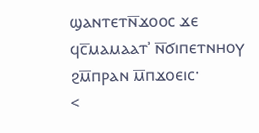ϣⲁⲛⲧⲉⲧⲛ̅ϫⲟⲟⲥ ϫⲉ ϥⲥ̅ⲙⲁⲙⲁⲁⲧʾ ⲛ̅ϭⲓⲡⲉⲧⲛⲏⲟⲩ ϩⲙ̅ⲡⲣⲁⲛ ⲙ̅ⲡϫⲟⲉⲓⲥ·
<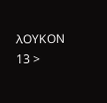ⲖⲞⲨⲔⲞⲚ 13 >